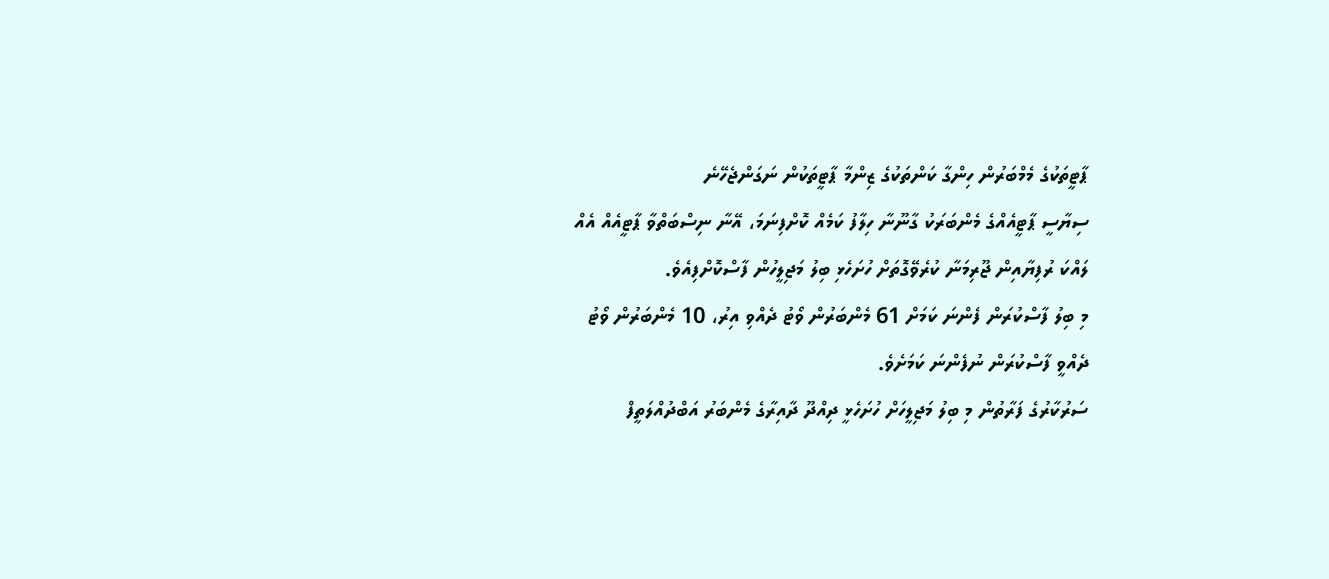ޕާޓީތަކުގެ މެމްބަރުން ހިންގާ ކަންތަކުގެ ޒިންމާ ޕާޓީތަކުން ނަގަންޖެހޭނެ
ސިޔާސީ ޕާޓީއެއްގެ މެންބަރަކު ގާނޫނާ ހިލާފު ކަމެއް ކޮށްފިނަމަ، އޭނާ ނިސްބަތްވާ ޕާޓީއެއް އެއް ލައްކަ ރުފިޔާއިން ޖޫރިމަނާ ކުރެވޭގޮތަށް ހުށަހެޅި ބިލު މަޖިލީހުން ފާސްކޮށްފިއެވެ.
މި ބިލު ފާސްކުރަން ފެންނަ ކަމަށް 61 މެންބަރުން ވޯޓު ދެއްވި އިރު، 10 މެންބަރުން ވޯޓު ދެއްވީ ފާސްކުރަން ނުފެންނަ ކަމަށެވެ.
ސަރުކާރުގެ ފަރާތުން މި ބިލު މަޖިލީހަށް ހުށަހެޅީ ދިއްދޫ ދާއިރާގެ މެންބަރު އަބްދުއްލަތީފް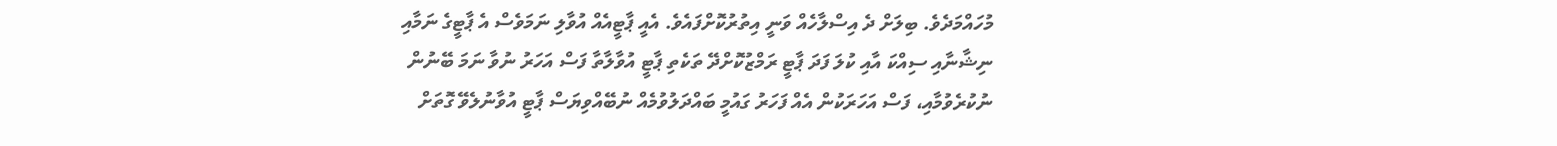މުހައްމަދެވެ. ބިލަށް ދެ އިސްލާހެއް ވަނީ އިތުރުކޮށްފައެވެ. އެއީ ޕާޓީއެއް އުވާލި ނަމަވެސް އެ ޕާޓީގެ ނަމާއި ނިޝާނާއި ސިއްކަ އާއި ކުލަ ފަދަ ޕާޓީ ރަމްޒުކޮށްދޭ ތަކެތި ޕާޓީ އުވާލާތާ ފަސް އަހަރު ނުވާ ނަމަ ބޭނުން ނުކުރެވުމާއި، ފަސް އަހަރަކުން އެއް ފަހަރު ގައުމީ ބައްދަލުވުމެއް ނުބޭއްވިޔަސް ޕާޓީ އުވާނުލެވޭ ގޮތަށް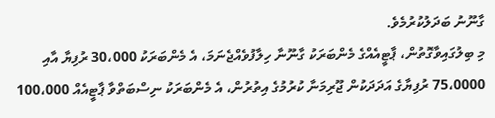ގާނޫނު ބަދަލުކުރުމެވެ.
މި ބިލުގައިވާގޮތުން، ޕާޓީއެއްގެ މެންބަރަކު ގާނޫނާ ހިލާފުވެއްޖެނަމަ، އެ މެންބަރަކު 30،000 ރުފިޔާ އާއި 75،0000 ރުފިޔާގެ އަދަދަކުން ޖޫރިމަނާ ކުރުމުގެ އިތުރުން، އެ މެންބަރަކު ނިސްބަތްވާ ޕާޓީއެއް 100،000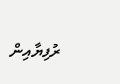ރުފިޔާއިން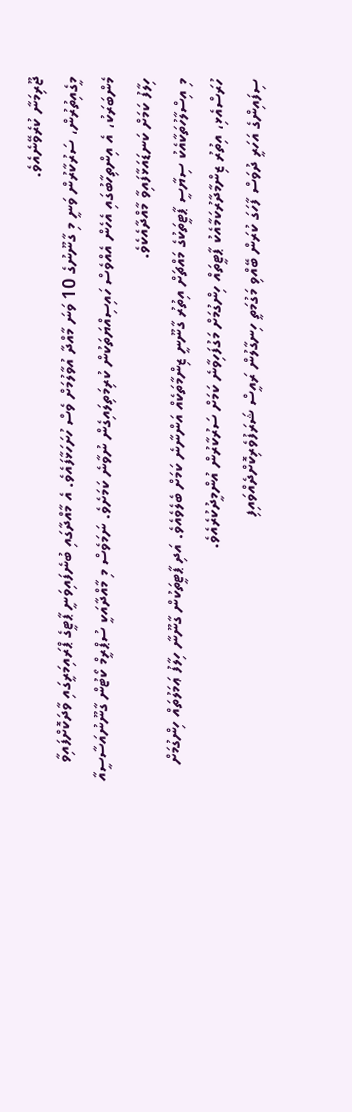ޖޫރިމަނާ ކުރެވޭނެއެވެ.
މީގެއިތުރުން، ސަރުކާރުން ވަނީ މި ގާނޫނުގެ 10 ވަނަ މާއްދާ އުވާލުމަށް ވެސް ހުށަހަޅާފައެވެ. އެ މާއްދާގައި ބުނެފައިވަނީ ޕާޓީގެ ޕްރައިމަރީގައި ވާދަކޮށްފައިވާ މެންބަރަކު، އެ އިންތިހާބުގައި އެހެން އެއްވެސް ހައިސިއްޔަތަކުން ކުރިމަތިލައިގެން ނުވާނެ ކަމަށެވެ. ނަމަވެސް މި މާއްދާއަކީ ސުޕްރީމް ކޯޓުން ގާނޫނުއަސާސީއާ ހިލާފު ކަމަށް ކަނޑައަޅާފައިވާ މާއްދާއެކެވެ.
މި އިސްލާހުތަކާއެކު ސިޔާސީ ޕާޓީތަކުގެ މައްޗަށް އިތުރު ގާނޫނީ ޒިންމާތަކެއް އަންނާނެ ކަމަށް ބެލެވެއެވެ. އަދި ޕާޓީތަކުން ގާނޫނާ ހިލާފު ޢަމަލުތައް ހިންގުމަށް ހުރަސްއެޅި، އިތުރު ޒިންމާދާރުކަމާއެކު ޕާޓީތައް ހިންގުމަށް މަގުފަހިވާނެ ކަމަށް ސަރުކާރުން އުންމީދުކުރެއެވެ.
ސިފައިންގެ އަހަރީ ދުވަސް ފާހަގަ ކުރަން ބޭއްވި މަގުމަތީ ހިނގާލުން ރައީސް ޝަރަފުވެރިކޮށްދެއްވައިފި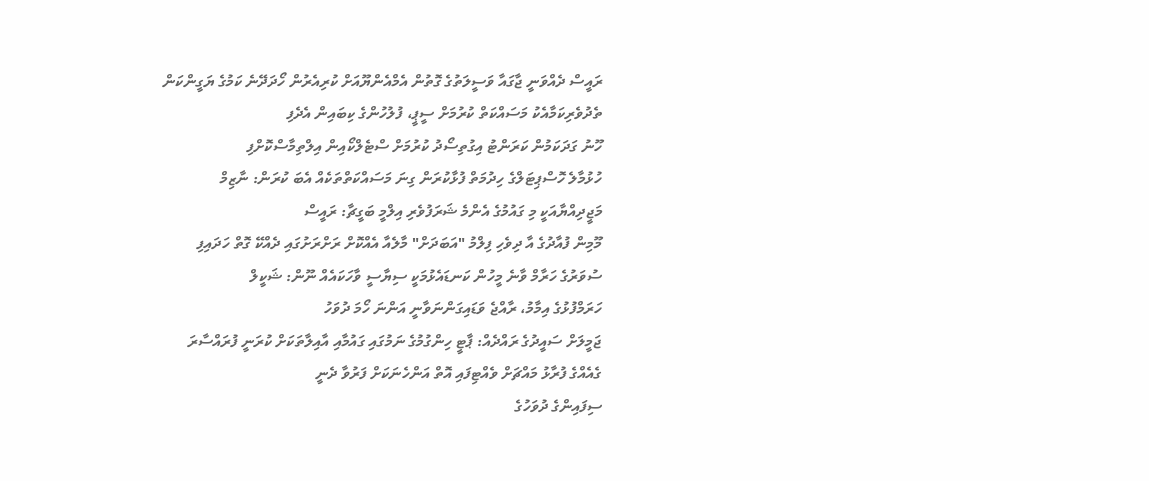ރައީސް ދެއްވަނީ ޖާގައާ ވަސީލަތުގެ ގޮތުން އެމްއެންޔޫއަށް ކުރިއެރުން ހޯދަދޭނެ ކަމުގެ ޔަގީންކަން
ތެދުވެރިކަމާއެކު މަސައްކަތް ކުރުމަށް ސީޕީ، ފުލުހުންގެ ކިބައިން އެދެފި
ހޫނު ގަދަކަމުން ކަރަންޓު އިގުތިސޯދު ކުރުމަށް ސްޓެލްކޯއިން އިލްތިމާސްކޮށްފި
ހުޅުމާލެ ހޮސްޕިޓަލްގެ ހިދުމަތް ފުޅާކުރަން ގިނަ މަސައްކަތްތަކެއް އެބަ ކުރަން: ނާޒިމް
މަޖީދިއްޔާއަކީ މި ގައުމުގެ އެންމެ ޝަރަފުވެރި އިލްމީ ބަގީޗާ: ރައީސް
މޫމިން ފުއާދުގެ އާ ދިވެހި ފިލްމު "އަބަދަށް" މާލެއާ އެއްކޮށް ރަށްރަށުގައި ދެއްކޭ ގޮތް ހަދައިފި
ސުވަރުގެ ހަރާމް ވާނެ މީހުން ކަނޑައެޅުމަކީ ސިޔާސީ ވާހަކައެއް ނޫން: ޝަކީލް
ހަރަމްފުޅުގެ އިމާމު، ރާއްޖެ ވަޑައިގަންނަވާނީ އަންނަ ހޯމަ ދުވަހު
ޖަމީލަށް ސައީދުގެ ރައްދެއް: ޕާޓީ ހިންގުމުގެ ނަމުގައި ގައުމާއި އާއިލާތަކަށް ކުރަނީ ފުރައްސާރަ
ގެއެއްގެ ފުރާޅު މައްޗަށް ވެއްޓިފައި އޮތް އަންހެނަކަށް ފަރުވާ ދެނީ
ސިފައިންގެ ދުވަހުގެ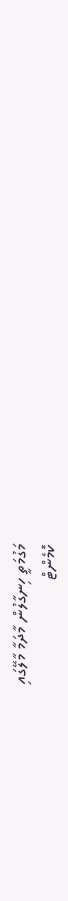މަގުމަތީ ހިނގާލުން މާދަމާ މާލޭގައި
ކޮމެންޓް